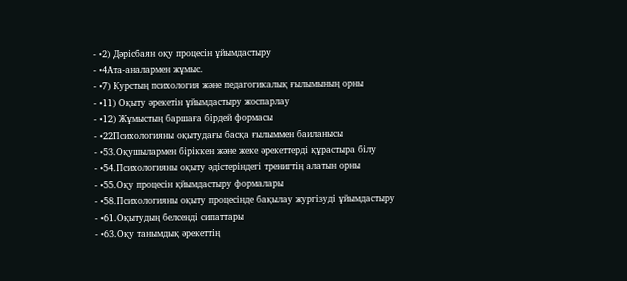- •2) Дәрісбаян оқу процесін ұйымдастыру
- •4Ата-аналармен жұмыс.
- •7) Курстың психология және педагогикалық ғылымының орны
- •11) Оқыту әрекетін ұйымдастыру жоспарлау
- •12) Жұмыстың баршаға бірдей формасы
- •22Психологияны оқытудағы басқа ғылыммен баиланысы
- •53.Оқушылармен біріккен және жеке әрекеттерді құрастыра білу
- •54.Психологияны оқыту әдістеріндегі тренигтің алатын орны
- •55.Оқу процесін қйымдастыру формалары
- •58.Психологияны оқыту процесінде бақылау жургізуді ұйымдастыру
- •61.Оқытудың белсенді сипаттары
- •63.Оқу танымдық әрекеттің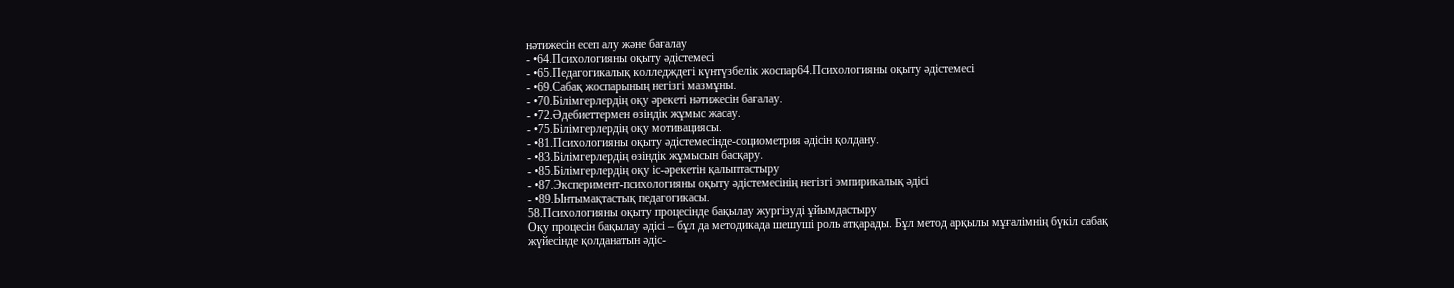нәтижесін есеп алу және бағалау
- •64.Психологияны оқыту әдістемесі
- •65.Педагогикалық колледждегі күнтүзбелік жоспар64.Психологияны оқыту әдістемесі
- •69.Сабақ жоспарының негізгі мазмұны.
- •70.Білімгерлердің оқу әрекеті нәтижесін бағалау.
- •72.Әдебиеттермен өзіндік жұмыс жасау.
- •75.Білімгерлердің оқу мотивациясы.
- •81.Психологияны оқыту әдістемесінде-социометрия әдісін қолдану.
- •83.Білімгерлердің өзіндік жұмысын басқару.
- •85.Білімгерлердің оқу іс-әрекетін қалыптастыру
- •87.Эксперимент-психологияны оқыту әдістемесінің негізгі эмпирикалық әдісі
- •89.Ынтымақтастық педагогикасы.
58.Психологияны оқыту процесінде бақылау жургізуді ұйымдастыру
Оқу процесін бақылау әдісі – бұл да методикада шешуші роль атқарады. Бұл метод арқылы мұғалімнің бүкіл сабақ жүйесінде қолданатын әдіс-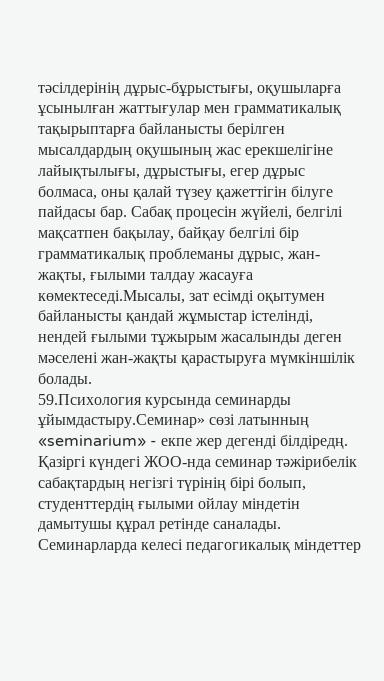тәсілдерінің дұрыс-бұрыстығы, оқушыларға ұсынылған жаттығулар мен грамматикалық тақырыптарға байланысты берілген мысалдардың оқушының жас ерекшелігіне лайықтылығы, дұрыстығы, егер дұрыс болмаса, оны қалай түзеу қажеттігін білуге пайдасы бар. Сабақ процесін жүйелі, белгілі мақсатпен бақылау, байқау белгілі бір грамматикалық проблеманы дұрыс, жан-жақты, ғылыми талдау жасауға көмектеседі.Мысалы, зат есімді оқытумен байланысты қандай жұмыстар істелінді, нендей ғылыми тұжырым жасалынды деген мәселені жан-жақты қарастыруға мүмкіншілік болады.
59.Психология курсында семинарды ұйымдастыру.Семинар» сөзі латынның «seminarium» - екпе жер дегенді білдіредң.
Қазіргі күндегі ЖОО-нда семинар тәжірибелік сабақтардың негізгі түрінің бірі болып, студенттердің ғылыми ойлау міндетін дамытушы құрал ретінде саналады. Семинарларда келесі педагогикалық міндеттер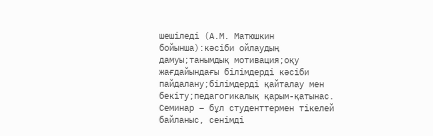шешіледі (А.М. Матюшкин бойынша):кәсіби ойлаудың дамуы;танымдық мотивация;оқу жағдайындағы білімдерді кәсіби пайдалану;білімдерді қайталау мен бекіту;педагогикалық қарым-қатынас.
Семинар – бұл студенттермен тікелей байланыс, сенімді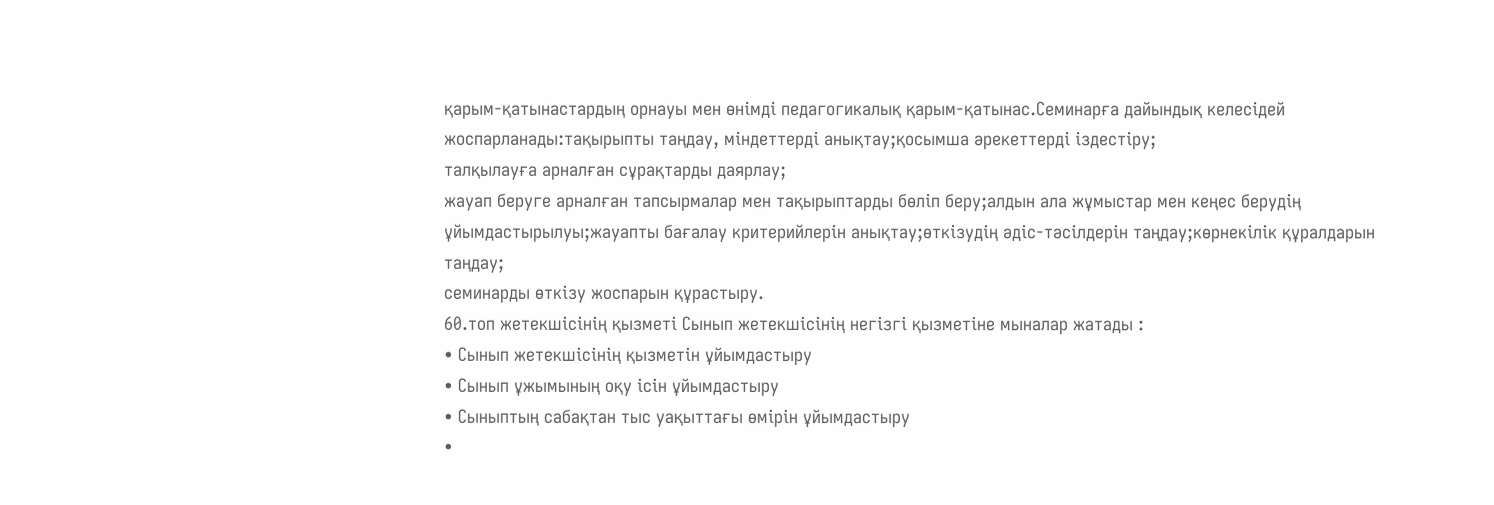қарым-қатынастардың орнауы мен өнімді педагогикалық қарым-қатынас.Семинарға дайындық келесідей жоспарланады:тақырыпты таңдау, міндеттерді анықтау;қосымша әрекеттерді іздестіру;
талқылауға арналған сұрақтарды даярлау;
жауап беруге арналған тапсырмалар мен тақырыптарды бөліп беру;алдын ала жұмыстар мен кеңес берудің ұйымдастырылуы;жауапты бағалау критерийлерін анықтау;өткізудің әдіс-тәсілдерін таңдау;көрнекілік құралдарын таңдау;
семинарды өткізу жоспарын құрастыру.
60.топ жетекшісінің қызметі Сынып жетекшісінің негізгі қызметіне мыналар жатады :
• Сынып жетекшісінің қызметін ұйымдастыру
• Сынып ұжымының оқу ісін ұйымдастыру
• Сыныптың сабақтан тыс уақыттағы өмірін ұйымдастыру
•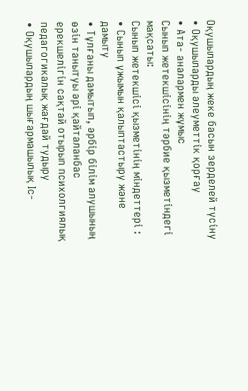Оқушылардың жеке басын зерделей түсіну
• Оқушыларды әлеуметтік қорғау
• Ата- аналармен жұмыс
Сынып жетекшісінің тәрбие қызметіндегі мақсаты:
Сынып жетекшісі қызметінің міндеттері :
• Сынып ұжымын қалыптастыру және дамыту
• Тұлғаны дамытып, әрбір білім алушының өзін танытуы әрі қайталанбас ерекшелігін сақтай отырып психолгиялық педагогикалық жағдай тудыру
• Оқушылардың шығармашылық Іс-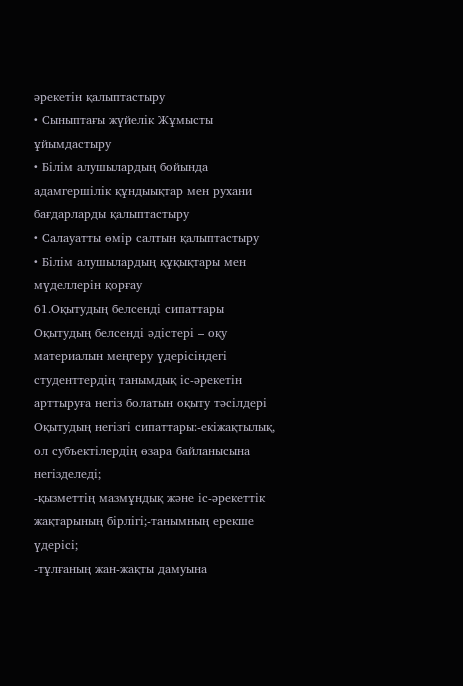әрекетін қалыптастыру
• Сыныптағы жүйелік Жұмысты ұйымдастыру
• Білім алушылардың бойында адамгершілік құндыықтар мен рухани бағдарларды қалыптастыру
• Салауатты өмір салтын қалыптастыру
• Білім алушылардың құқықтары мен мүделлерін қорғау
61.Оқытудың белсенді сипаттары
Оқытудың белсенді әдістері – оқу материалын меңгеру үдерісіндегі студенттердің танымдық іс-әрекетін арттыруға негіз болатын оқыту тәсілдері
Оқытудың негізгі сипаттары:-екіжақтылық, ол субъектілердің өзара байланысына негізделеді;
-қызметтің мазмұндық және іс-әрекеттік жақтарының бірлігі;-танымның ерекше үдерісі;
-тұлғаның жан-жақты дамуына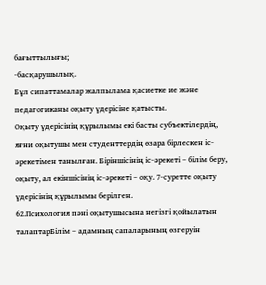бағыттылығы;
-басқарушылық.
Бұл сипаттамалар жалпылама қасиетке ие және педагогиканы оқыту үдерісіне қатысты.
Оқыту үдерісінің құрылымы екі басты субъектілердің, яғни оқытушы мен студенттердің өзара бірлескен іс-әрекетімен танылған. Біріншісінің іс-әрекеті – білім беру, оқыту, ал екіншісінің іс-әрекеті – оқу. 7-суретте оқыту үдерісінің құрылымы берілген.
62.Психология пәні оқытушысына негізгі қойылатын талаптарБілім – адамның сапаларының өзгеруін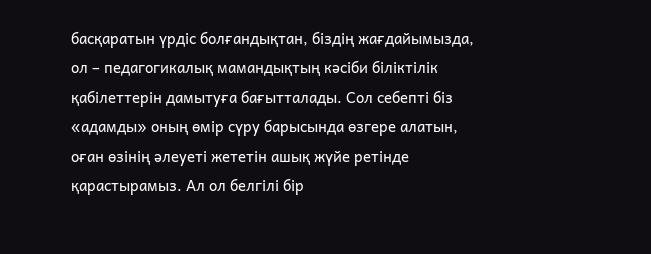басқаратын үрдіс болғандықтан, біздің жағдайымызда, ол – педагогикалық мамандықтың кәсіби біліктілік қабілеттерін дамытуға бағытталады. Сол себепті біз «адамды» оның өмір сүру барысында өзгере алатын, оған өзінің әлеуеті жететін ашық жүйе ретінде қарастырамыз. Ал ол белгілі бір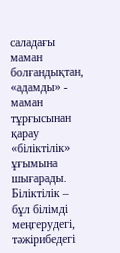саладағы маман болғандықтан, «адамды» - маман тұрғысынан қарау «біліктілік» ұғымына шығарады. Біліктілік – бұл білімді меңгерудегі, тәжірибедегі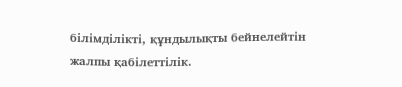білімділікті, құндылықты бейнелейтін жалпы қабілеттілік.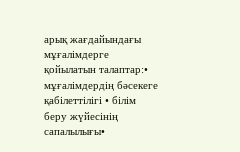арық жағдайындағы мұғалімдерге қойылатын талаптар:• мұғалімдердің бәсекеге қабілеттілігі • білім беру жүйесінің сапалылығы•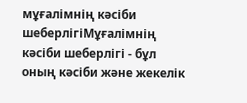мұғалімнің кәсіби шеберлігіМұғалімнің кәсіби шеберлігі - бұл оның кәсіби және жекелік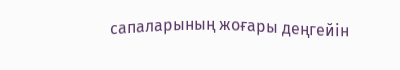сапаларының жоғары деңгейін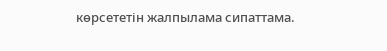көрсететін жалпылама сипаттама.